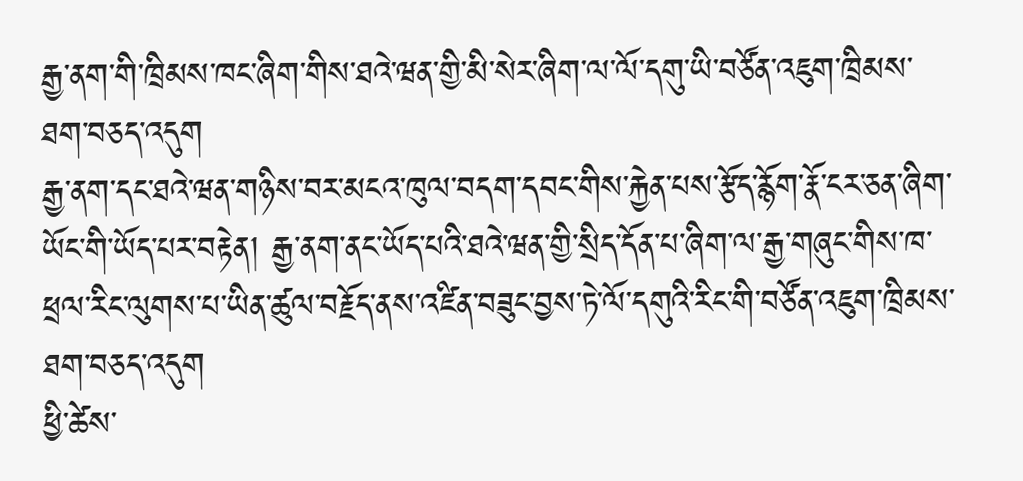རྒྱ་ནག་གི་ཁྲིམས་ཁང་ཞིག་གིས་ཐའེ་ཝན་གྱི་མི་སེར་ཞིག་ལ་ལོ་དགུ་ཡི་བཙོན་འཇུག་ཁྲིམས་ཐག་བཅད་འདུག
རྒྱ་ནག་དང་ཐའེ་ཝན་གཉིས་བར་མངའ་ཁུལ་བདག་དབང་གིས་རྐྱེན་པས་རྩོད་རྙོག་རྣོ་ངར་ཅན་ཞིག་ཡོང་གི་ཡོད་པར་བརྟེན། རྒྱ་ནག་ནང་ཡོད་པའི་ཐའེ་ཝན་གྱི་སྲིད་དོན་པ་ཞིག་ལ་རྒྱ་གཞུང་གིས་ཁ་ཕྲལ་རིང་ལུགས་པ་ཡིན་ཚུལ་བརྗོད་ནས་འཛིན་བཟུང་བྱས་ཏེ་ལོ་དགུའི་རིང་གི་བཙོན་འཇུག་ཁྲིམས་ཐག་བཅད་འདུག
ཕྱི་ཚེས་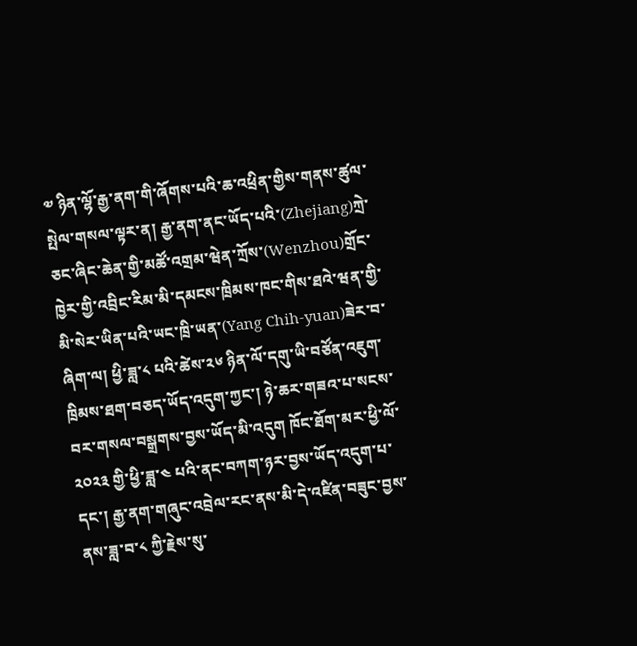༧ ཉིན་ལྷོ་རྒྱ་ནག་གི་ཞོགས་པའི་ཆ་འཕྲིན་གྱིས་གནས་ཚུལ་སྤེལ་གསལ་ལྟར་ན། རྒྱ་ནག་ནང་ཡོད་པའི་(Zhejiang)ཀྲེ་ཅང་ཞིང་ཆེན་གྱི་མཚོ་འགྲམ་ཝེན་ཀྲོས་(Wenzhou)གྲོང་ཁྱེར་གྱི་འབྲིང་རིམ་མི་དམངས་ཁྲིམས་ཁང་གིས་ཐའེ་ཝན་གྱི་མི་སེར་ཡིན་པའི་ཡང་ཁྲི་ཡན་(Yang Chih-yuan)ཟེར་བ་ཞིག་ལ། ཕྱི་ཟླ་༨ པའི་ཚེས་༢༦ ཉིན་ལོ་དགུ་ཡི་བཙོན་འཇུག་ཁྲིམས་ཐག་བཅད་ཡོད་འདུག་ཀྱང་། ཉེ་ཆར་གཟའ་པ་སངས་བར་གསལ་བསྒྲགས་བྱས་ཡོད་མི་འདུག ཁོང་ཐོག་མར་ཕྱི་ལོ་༢༠༢༣ གྱི་ཕྱི་ཟླ་༤ པའི་ནང་བཀག་ཉར་བྱས་ཡོད་འདུག་པ་དང་། རྒྱ་ནག་གཞུང་འབྲེལ་རང་ནས་མི་དེ་འཛིན་བཟུང་བྱས་ནས་ཟླ་བ་༨ ཀྱི་རྗེས་སུ་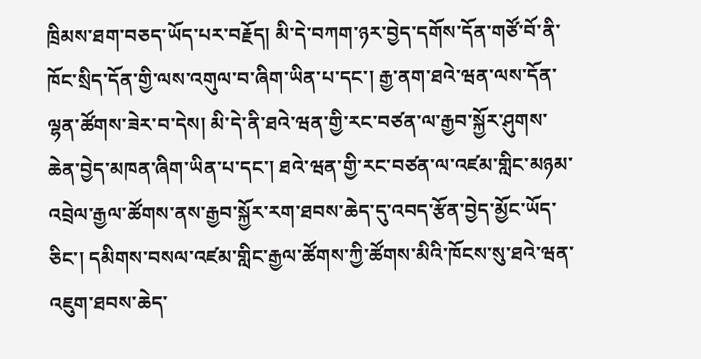ཁྲིམས་ཐག་བཅད་ཡོད་པར་བརྗོད། མི་དེ་བཀག་ཉར་བྱེད་དགོས་དོན་གཙོ་བོ་ནི་ཁོང་སྲིད་དོན་གྱི་ལས་འགུལ་བ་ཞིག་ཡིན་པ་དང་། རྒྱ་ནག་ཐའེ་ཝན་ལས་དོན་ལྷན་ཚོགས་ཟེར་བ་དེས། མི་དེ་ནི་ཐའེ་ཝན་གྱི་རང་བཙན་ལ་རྒྱབ་སྐྱོར་ཤུགས་ཆེན་བྱེད་མཁན་ཞིག་ཡིན་པ་དང་། ཐའེ་ཝན་གྱི་རང་བཙན་ལ་འཛམ་གླིང་མཉམ་འབྲེལ་རྒྱལ་ཚོགས་ནས་རྒྱབ་སྐྱོར་རག་ཐབས་ཆེད་དུ་འབད་རྩོན་བྱེད་མྱོང་ཡོད་ཅིང་། དམིགས་བསལ་འཛམ་གླིང་རྒྱལ་ཚོགས་ཀྱི་ཚོགས་མིའི་ཁོངས་སུ་ཐའེ་ཝན་འཇུག་ཐབས་ཆེད་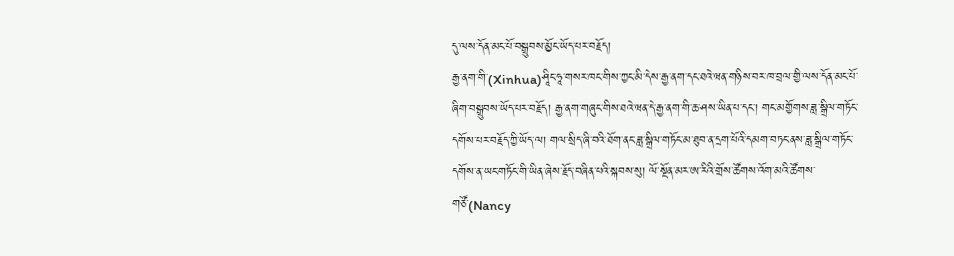དུ་ལས་དོན་མང་པོ་བསྒྲུབས་མྱོང་ཡོད་པར་བརྗོད།
རྒྱ་ནག་གི་(Xinhua)ཤཱིང་ཧཱ་གསར་ཁང་གིས་ཀྱང་མི་དེས་རྒྱ་ནག་དང་ཐའེ་ཝན་གཉིས་བར་ཁ་བྲལ་གྱི་ལས་དོན་མང་པོ་ཞིག་བསྒྲུབས་ཡོད་པར་བརྗོད། རྒྱ་ནག་གཞུང་གིས་ཐའེ་ཝན་དེ་རྒྱ་ནག་གི་ཆ་ཤས་ཡིན་པ་དང་། གང་མགྱོགས་ཟླ་སྒྲིལ་གཏོང་དགོས་པར་བརྗོད་ཀྱི་ཡོད་ལ། གལ་སྲིད་ཞི་བའི་ཐོག་ནང་ཟླ་སྒྲིལ་གཏོང་མ་ཐུབ་ན་དྲག་པོའི་དམག་བཏང་ནས་ཟླ་སྒྲིལ་གཏོང་དགོས་ན་ཡང་གཏོང་གི་ཡིན་ཞེས་རྗོད་བཞིན་པའི་སྐབས་སུ། ལོ་སྔོན་མར་ཨ་རིའི་གྲོས་ཚོགས་འོག་མའི་ཚོགས་གཙོ་(Nancy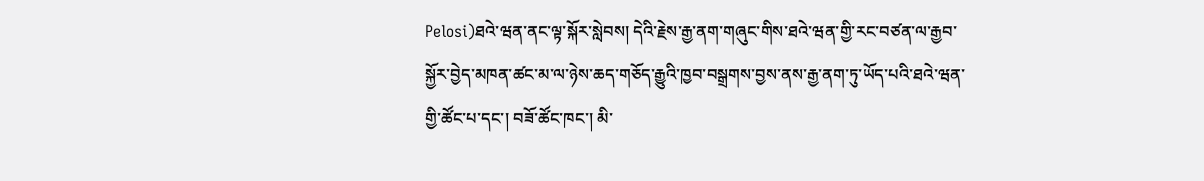Pelosi)ཐའེ་ཝན་ནང་ལྟ་སྐོར་སླེབས། དེའི་རྗེས་རྒྱ་ནག་གཞུང་གིས་ཐའེ་ཝན་གྱི་རང་བཙན་ལ་རྒྱབ་སྐྱོར་བྱེད་མཁན་ཚང་མ་ལ་ཉེས་ཆད་གཅོད་རྒྱུའི་ཁྱབ་བསྒྲགས་བྱས་ནས་རྒྱ་ནག་ཏུ་ཡོད་པའི་ཐའེ་ཝན་གྱི་ཚོང་པ་དང་། བཟོ་ཚོང་ཁང་། མི་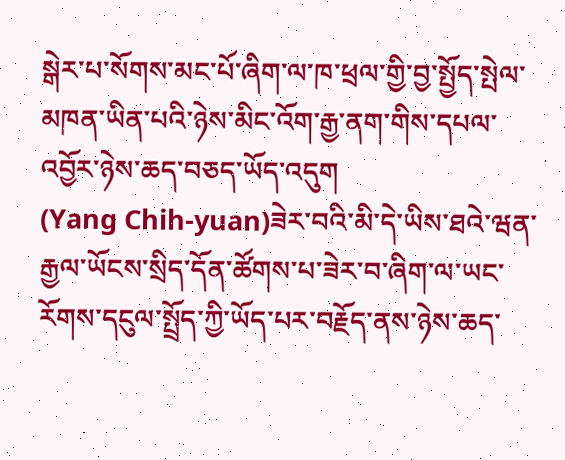སྒེར་པ་སོགས་མང་པོ་ཞིག་ལ་ཁ་ཕྲལ་གྱི་བྱ་སྤྱོད་སྤེལ་མཁན་ཡིན་པའི་ཉེས་མིང་འོག་རྒྱ་ནག་གིས་དཔལ་འབྱོར་ཉེས་ཆད་བཅད་ཡོད་འདུག
(Yang Chih-yuan)ཟེར་བའི་མི་དེ་ཡིས་ཐའེ་ཝན་རྒྱལ་ཡོངས་སྲིད་དོན་ཚོགས་པ་ཟེར་བ་ཞིག་ལ་ཡང་རོགས་དངུལ་སྤྲོད་ཀྱི་ཡོད་པར་བརྗོད་ནས་ཉེས་ཆད་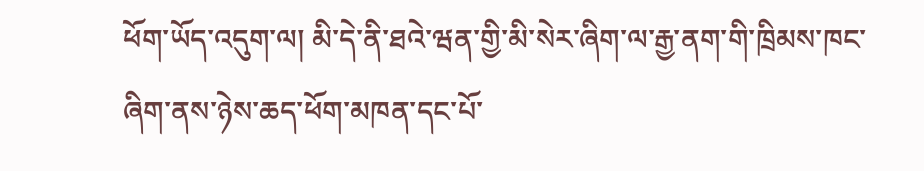ཕོག་ཡོད་འདུག་ལ། མི་དེ་ནི་ཐའེ་ཝན་གྱི་མི་སེར་ཞིག་ལ་རྒྱ་ནག་གི་ཁྲིམས་ཁང་ཞིག་ནས་ཉེས་ཆད་ཕོག་མཁན་དང་པོ་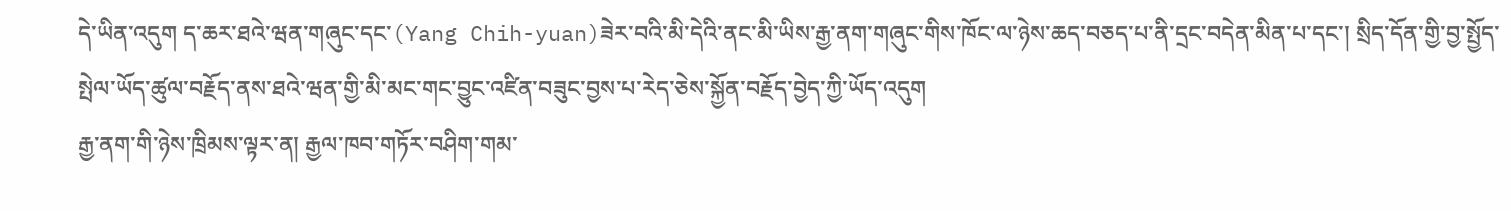དེ་ཡིན་འདུག ད་ཆར་ཐའེ་ཝན་གཞུང་དང་(Yang Chih-yuan)ཟེར་བའི་མི་དེའི་ནང་མི་ཡིས་རྒྱ་ནག་གཞུང་གིས་ཁོང་ལ་ཉེས་ཆད་བཅད་པ་ནི་དྲང་བདེན་མིན་པ་དང་། སྲིད་དོན་གྱི་བྱ་སྤྱོད་སྤེལ་ཡོད་ཚུལ་བརྗོད་ནས་ཐའེ་ཝན་གྱི་མི་མང་གང་བྱུང་འཛིན་བཟུང་བྱས་པ་རེད་ཅེས་སྐྱོན་བརྗོད་བྱེད་ཀྱི་ཡོད་འདུག
རྒྱ་ནག་གི་ཉེས་ཁྲིམས་ལྟར་ན། རྒྱལ་ཁབ་གཏོར་བཤིག་གམ་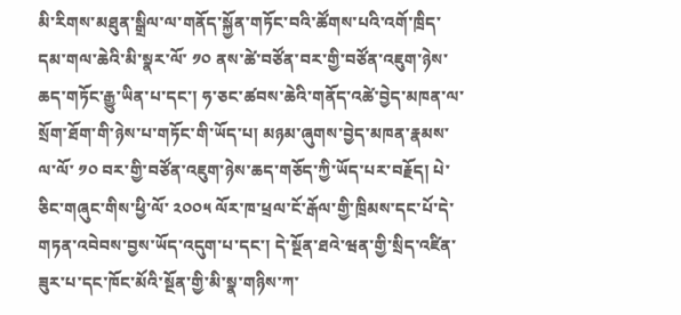མི་རིགས་མཐུན་སྒྲིལ་ལ་གནོད་སྐྱོན་གཏོང་བའི་ཚོགས་པའི་འགོ་ཁྲིད་དམ་གལ་ཆེའི་མི་སྣར་ལོ་ ༡༠ ནས་ཚེ་བཙོན་བར་གྱི་བཙོན་འཇུག་ཉེས་ཆད་གཏོང་རྒྱུ་ཡིན་པ་དང་། ཧ་ཅང་ཚབས་ཆེའི་གནོད་འཚེ་བྱེད་མཁན་ལ་སྲོག་ཐོག་གི་ཉེས་པ་གཏོང་གི་ཡོད་པ། མཉམ་ཞུགས་བྱེད་མཁན་རྣམས་ལ་ལོ་ ༡༠ བར་གྱི་བཙོན་འཇུག་ཉེས་ཆད་གཅོད་ཀྱི་ཡོད་པར་བརྗོད། པེ་ཅིང་གཞུང་གིས་ཕྱི་ལོ་ ༢༠༠༥ ལོར་ཁ་ཕྲལ་ངོ་རྒོལ་གྱི་ཁྲིམས་དང་པོ་དེ་གཏན་འབེབས་བྱས་ཡོད་འདུག་པ་དང་། དེ་སྔོན་ཐའེ་ཝན་གྱི་སྲིད་འཛིན་ཟུར་པ་དང་ཁོང་མོའི་སྔོན་གྱི་མི་སྣ་གཉིས་ཀ་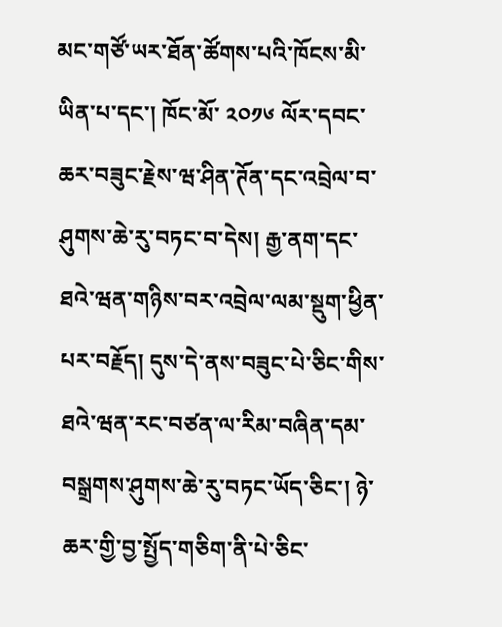མང་གཙོ་ཡར་ཐོན་ཚོགས་པའི་ཁོངས་མི་ཡིན་པ་དང་། ཁོང་མོ་ ༢༠༡༦ ལོར་དབང་ཆར་བཟུང་རྗེས་ཝ་ཤིན་ཊོན་དང་འབྲེལ་བ་ཤུགས་ཆེ་རུ་བཏང་བ་དེས། རྒྱ་ནག་དང་ཐའེ་ཝན་གཉིས་བར་འབྲེལ་ལམ་སྡུག་ཕྱིན་པར་བརྗོད། དུས་དེ་ནས་བཟུང་པེ་ཅིང་གིས་ཐའེ་ཝན་རང་བཙན་ལ་རིམ་བཞིན་དམ་བསྒྲགས་ཤུགས་ཆེ་རུ་བཏང་ཡོད་ཅིང་། ཉེ་ཆར་གྱི་བྱ་སྤྱོད་གཅིག་ནི་པེ་ཅིང་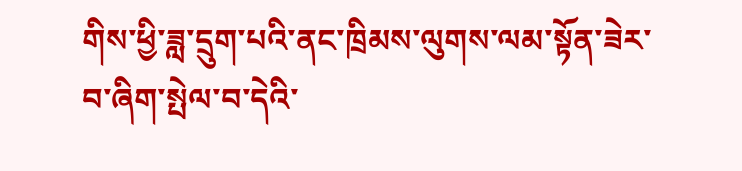གིས་ཕྱི་ཟླ་དྲུག་པའི་ནང་ཁྲིམས་ལུགས་ལམ་སྟོན་ཟེར་བ་ཞིག་སྤེལ་བ་དེའི་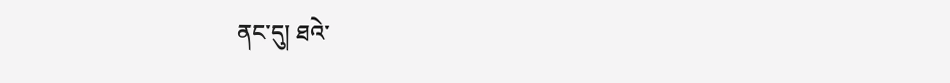ནང་དུ། ཐའེ་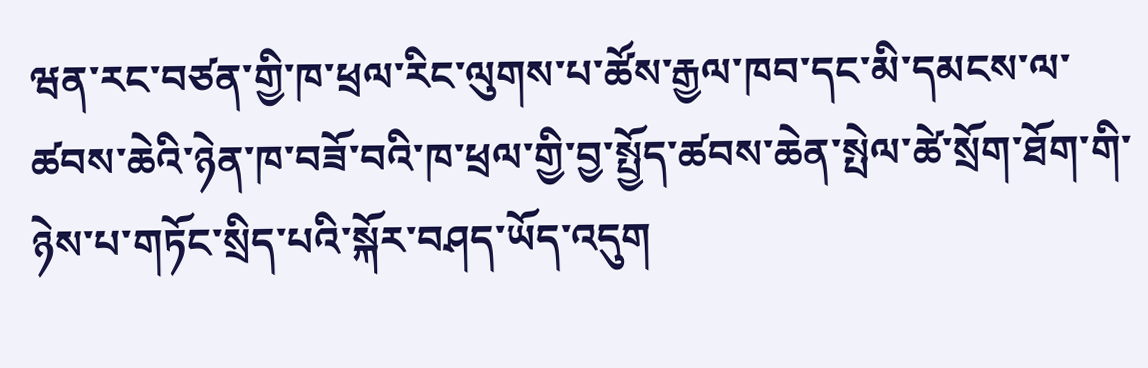ཝན་རང་བཙན་གྱི་ཁ་ཕྲལ་རིང་ལུགས་པ་ཚོས་རྒྱལ་ཁབ་དང་མི་དམངས་ལ་ཚབས་ཆེའི་ཉེན་ཁ་བཟོ་བའི་ཁ་ཕྲལ་གྱི་བྱ་སྤྱོད་ཚབས་ཆེན་སྤེལ་ཚེ་སྲོག་ཐོག་གི་ཉེས་པ་གཏོང་སྲིད་པའི་སྐོར་བཤད་ཡོད་འདུག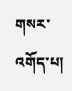གསར་འགོད་པ།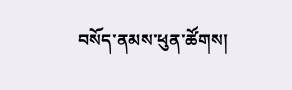བསོད་ནམས་ཕུན་ཚོགས།